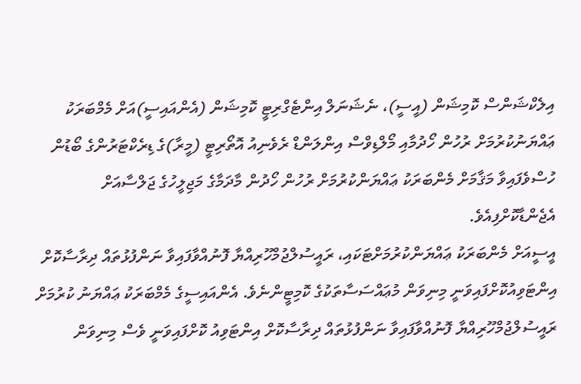އިލެކްޝަންސް ކޮމިޝަން (އީސީ)، ނެޝަނަލް އިންޓެގްރިޓީ ކޮމިޝަން (އެންއައިސީ)އަށް މެމްބަރަކު ޢައްޔަނުކުރުމަށް ރުހުން ހޯދުމާއި މޯލްޑިވްސް އިންލަންޑް ރެވެނިއު އޮތޯރިޓީ (މީރާ)ގެ ޑިރެކްޓަރުންގެ ބޯޑުން ހުސްވެފައިވާ މަޤާމަށް މެންބަރަކު ޢައްޔަންކުރުމަށް ރުހުން ހޯދުން މާދަމާގެ މަޖިލީހުގެ ޖަލްސާއަށް އެޖެންޑާކޮށްފިއެވެ.
އީސީއަށް މެންބަރަކު ޢައްޔަންކުރުމަށްޓަކައި، ރައީސުލްޖުމްހޫރިއްޔާ ފޮނުއްވާފައިވާ ނަންފުޅުތައް ދިރާސާކޮށް އިންޓަވިއުކޮށްފައިވަނީ މިނިވަން މުޢައްސަސާތަކުގެ ކޮމިޓީންނެވެ. އެންއައިސީގެ މެމްބަރަކު ޢައްޔަނު ކުރުމަށް ރައީސުލްޖުމްހޫރިއްޔާ ފޮނުއްވާފައިވާ ނަންފުޅުތައް ދިރާސާކޮށް އިންޓަވިއު ކޮށްފައިވަނީ ވެސް މިނިވަން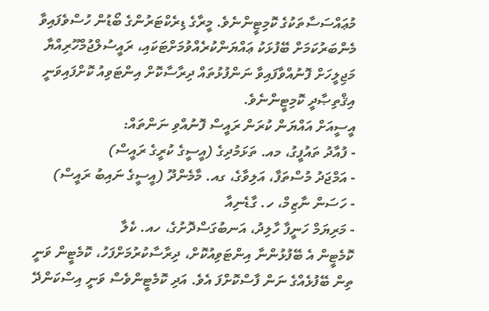މުޢައްސަސާތަކުގެ ކޮމިޓީންނެވެ. މީރާގެ ޑިރެކްޓަރުންގެ ބޯޑުން ހުސްވެފައިވާ މެންބަރުކަމަށް ބޭފުޅަކު ޢައްޔަންކުރެއްވުމަށްޓަކައި، ރައީސުލްޖުމްހޫރިއްޔާ މަޖިލީހަށް ފޮނުއްވާފައިވާ ނަންފުޅުތައް ދިރާސާކޮށް އިންޓަވިއު ކޮށްފައިވަނީ އިޤްތިޞާދީ ކޮމިޓީންނެވެ.
އީސީއަށް އައްޔަން ކުރަން ރައީސް ފޮނުއްވި ނަންތައް:
- ފުއާދު ތައުފީގު، މއ. ތަޅަމުދިގެ (އީސީގެ ކުރީގެ ރައީސް)
- އަމްޖަދު މުސްތަފާ، އަލިވާގެ، ގއ. މާމެންދޫ (އީސީގެ ނައިބު ރައީސް)
- ހަސަން ނާޒިމް، ހ. ގާޑެނިއާ
- މަރިޔަމް ހަނީފާ ހާލިދު، އަނބުގަސްދޮށުގެ، ހއ. ކެލާ
ކޮމެޓީން އެ ބޭފުޅުންނާ އިންޓަވިއުކޮށް، ދިރާސާކުރުމަށްފަހު، ކޮމެޓީން ވަނީ ތިން ބޭފުޅެއްގެ ނަން ފާސްކޮށްފަ އެވެ. އަދި ކޮމެޓީންވެސް ވަނީ އިސްކަންދޭ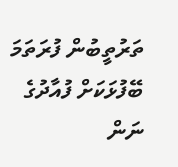ތަރުތީބުން ފުރަތަމަ ބޭފުޅަކަށް ފުއާދުގެ ނަން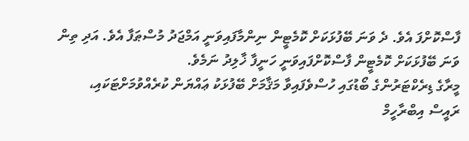ފާސްކޮށްފަ އެވެ. ދެ ވަނަ ބޭފުޅަކަށް ކޮމެޓީން ނިންމާފައިވަނީ އަމްޖަދު މުސްޠަފާ އެވެ. އަދި ތިން ވަނަ ބޭފުޅަކަށް ކޮމެޓީން ފާސްކޮށްފައިވަނީ ހަނީފާ ޚާލިދު ނަމެވެ.
މީރާގެ ޑިރެކްޓަރުންގެ ބޯޑުގައި ހުސްވެފައިވާ މަޤާމަށް ބޭފުޅަކު ޢައްޔަން ކުރެއްވުމަށްޓަކައި، ރައީސް އިބްރާހީމް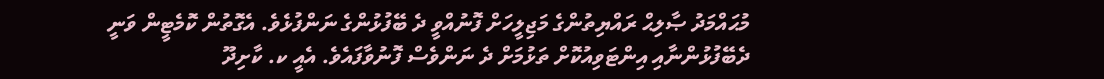މުޙައްމަދު ޞާލިޙް ރައްޔިތުންގެ މަޖިލީހަށް ފޮނުއްވީ ދެ ބޭފުޅުންގެ ނަންފުޅެވެ. އެގޮތުން ކޮމެޓީން ވަނީ ދެބޭފުޅުންނާއި އިންޓަވިއުކޮށް ތަޅުމަށް ދެ ނަންވެސް ފޮނުވާފައެވެ. އެއީ ކ. ކާށިދޫ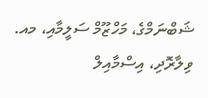ޝަބްނަމްގެ، މަހްޒޫމް ސަލީމާއި، މއ. ވިލާރޮދި، އިސްމާއިލް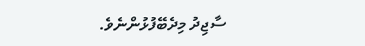ސާޖިދު މިދެބޭފުޅުންނެވެ.